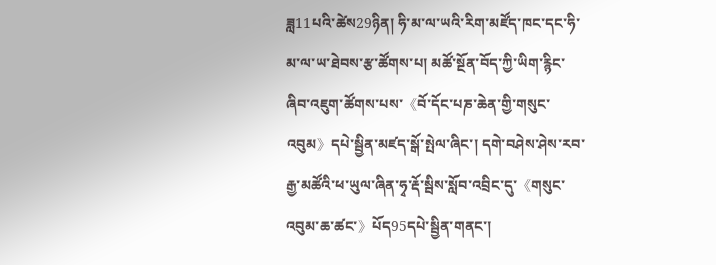ཟླ11པའི་ཚེས29ཉིན། ཧི་མ་ལ་ཡའི་རིག་མཛོད་ཁང་དང་ཧི་མ་ལ་ཡ་ཐེབས་རྩ་ཚོགས་པ། མཚོ་སྔོན་བོད་ཀྱི་ཡིག་རྙིང་ཞིབ་འཇུག་ཚོགས་པས་《བོ་དོང་པཎ་ཆེན་གྱི་གསུང་འབུམ》དཔེ་སྦྱིན་མཛད་སྒོ་སྤེལ་ཞིང་། དགེ་བཤེས་ཤེས་རབ་རྒྱ་མཚོའི་ཕ་ཡུལ་ཞིན་ཧྭ་རྡོ་སྦིས་སློབ་འབྲིང་དུ་《གསུང་འབུམ་ཆ་ཚང་》པོད95དཔེ་སྦྱིན་གནང་།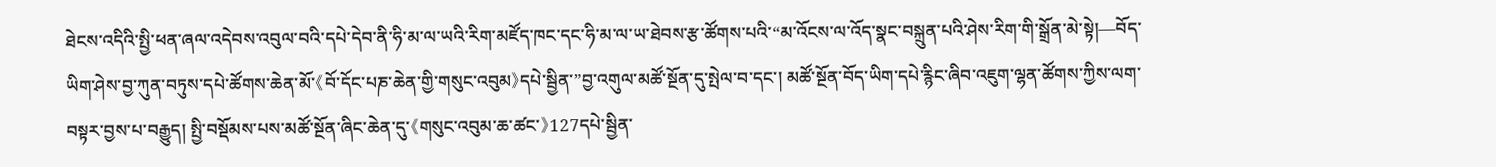ཐེངས་འདིའི་སྤྱི་ཕན་ཞལ་འདེབས་འབུལ་བའི་དཔེ་དེབ་ནི་ཧི་མ་ལ་ཡའི་རིག་མཛོད་ཁང་དང་ཧི་མ་ལ་ཡ་ཐེབས་རྩ་ཚོགས་པའི་“མ་འོངས་ལ་འོད་སྣང་བསྐྲུན་པའི་ཤེས་རིག་གི་སྒྲོན་མེ་སྟེ།—བོད་ཡིག་ཤེས་བྱ་ཀུན་བཏུས་དཔེ་ཚོགས་ཆེན་མོ་《བོ་དོང་པཎ་ཆེན་གྱི་གསུང་འབུམ》དཔེ་སྦྱིན་”བྱ་འགུལ་མཚོ་སྔོན་དུ་སྤེལ་བ་དང་། མཚོ་སྔོན་བོད་ཡིག་དཔེ་རྙིང་ཞིབ་འཇུག་ལྷན་ཚོགས་ཀྱིས་ལག་བསྟར་བྱས་པ་བརྒྱུད། སྤྱི་བསྡོམས་པས་མཚོ་སྔོན་ཞིང་ཆེན་དུ་《གསུང་འབུམ་ཆ་ཚང་》127དཔེ་སྦྱིན་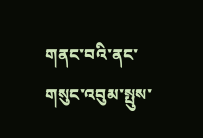གནང་བའི་ནང་གསུང་འབུམ་སྤུས་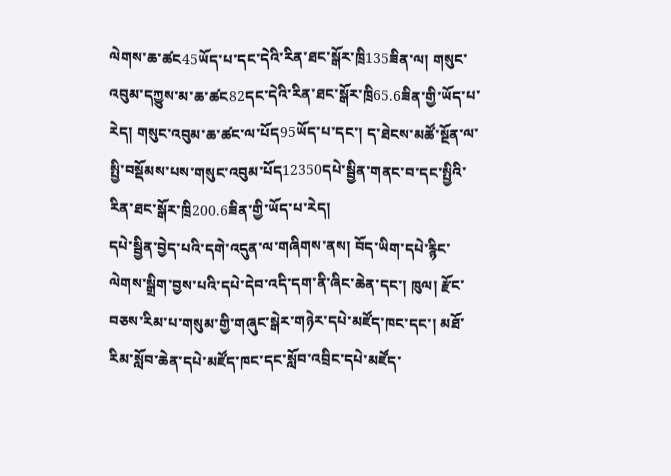ལེགས་ཆ་ཚང45ཡོད་པ་དང་དེའི་རིན་ཐང་སྒོར་ཁྲི135ཟིན་ལ། གསུང་འབུམ་དཀྱུས་མ་ཆ་ཚང82དང་དེའི་རིན་ཐང་སྒོར་ཁྲི65.6ཟིན་གྱི་ཡོད་པ་རེད། གསུང་འབུམ་ཆ་ཚང་ལ་པོད95ཡོད་པ་དང་། ད་ཐེངས་མཚོ་སྔོན་ལ་སྤྱི་བསྡོམས་པས་གསུང་འབུམ་པོད12350དཔེ་སྦྱིན་གནང་བ་དང་སྤྱིའི་རིན་ཐང་སྒོར་ཁྲི200.6ཟིན་གྱི་ཡོད་པ་རེད།
དཔེ་སྦྱིན་བྱེད་པའི་དགེ་འདུན་ལ་གཞིགས་ནས། བོད་ཡིག་དཔེ་རྙིང་ལེགས་སྒྲིག་བྱས་པའི་དཔེ་དེབ་འདི་དག་ནི་ཞིང་ཆེན་དང་། ཁུལ། རྫོང་བཅས་རིམ་པ་གསུམ་གྱི་གཞུང་སྒེར་གཉེར་དཔེ་མཛོད་ཁང་དང་། མཐོ་རིམ་སློབ་ཆེན་དཔེ་མཛོད་ཁང་དང་སློབ་འབྲིང་དཔེ་མཛོད་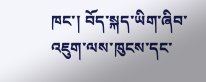ཁང་། བོད་སྐད་ཡིག་ཞིབ་འཇུག་ལས་ཁུངས་དང་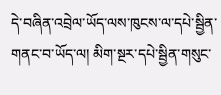དེ་བཞིན་འབྲེལ་ཡོད་ལས་ཁུངས་ལ་དཔེ་སྦྱིན་གནང་བ་ཡོད་ལ། མིག་སྔར་དཔེ་སྦྱིན་གསུང་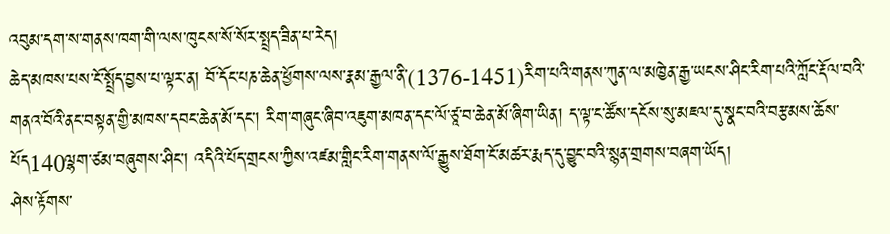འབུམ་དག་ས་གནས་ཁག་གི་ལས་ཁུངས་སོ་སོར་སྤྲད་ཟིན་པ་རེད།
ཆེད་མཁས་པས་ངོ་སྤྲོད་བྱས་པ་ལྟར་ན། བོ་དོང་པཎ་ཆེན་ཕྱོགས་ལས་རྣམ་རྒྱལ་ནི་(1376-1451)རིག་པའི་གནས་ཀུན་ལ་མཁྱེན་རྒྱ་ཡངས་ཤིང་རིག་པའི་ཀློང་རྡོལ་བའི་གནའ་བོའི་ནང་བསྟན་གྱི་མཁས་དབང་ཆེན་མོ་དང་། རིག་གཞུང་ཞིབ་འཇུག་མཁན་དང་ལོ་ཙཱ་བ་ཆེན་མོ་ཞིག་ཡིན། ད་ལྟ་ང་ཚོས་དངོས་སུ་མཇལ་དུ་སྣང་བའི་བརྩམས་ཆོས་པོད140ལྷག་ཙམ་བཞུགས་ཤིང་། འདིའི་པོད་གྲངས་ཀྱིས་འཛམ་གླིང་རིག་གནས་ལོ་རྒྱུས་ཐོག་ངོ་མཚར་རྨད་དུ་བྱུང་བའི་སྙན་གྲགས་བཞག་ཡོད།
ཤེས་རྟོགས་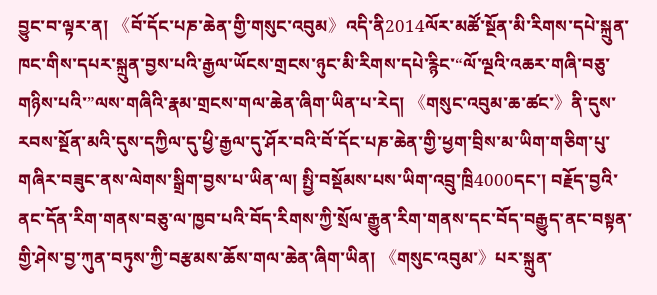བྱུང་བ་ལྟར་ན། 《བོ་དོང་པཎ་ཆེན་གྱི་གསུང་འབུམ》འདི་ནི2014ལོར་མཚོ་སྔོན་མི་རིགས་དཔེ་སྐྲུན་ཁང་གིས་དཔར་སྐྲུན་བྱས་པའི་རྒྱལ་ཡོངས་གྲངས་ཉུང་མི་རིགས་དཔེ་རྙིང་“ལོ་ལྔའི་འཆར་གཞི་བཅུ་གཉིས་པའི་”ལས་གཞིའི་རྣམ་གྲངས་གལ་ཆེན་ཞིག་ཡིན་པ་རེད། 《གསུང་འབུམ་ཆ་ཚང་》ནི་དུས་རབས་སྔོན་མའི་དུས་དཀྱིལ་དུ་ཕྱི་རྒྱལ་དུ་ཤོར་བའི་བོ་དོང་པཎ་ཆེན་གྱི་ཕྱག་བྲིས་མ་ཡིག་གཅིག་པུ་གཞིར་བཟུང་ནས་ལེགས་སྒྲིག་བྱས་པ་ཡིན་ལ། སྤྱི་བསྡོམས་པས་ཡིག་འབྲུ་ཁྲི4000དང་། བརྗོད་བྱའི་ནང་དོན་རིག་གནས་བཅུ་ལ་ཁྱབ་པའི་བོད་རིགས་ཀྱི་སྲོལ་རྒྱུན་རིག་གནས་དང་བོད་བརྒྱུད་ནང་བསྟན་གྱི་ཤེས་བྱ་ཀུན་བཏུས་ཀྱི་བརྩམས་ཆོས་གལ་ཆེན་ཞིག་ཡིན། 《གསུང་འབུམ་》པར་སྐྲུན་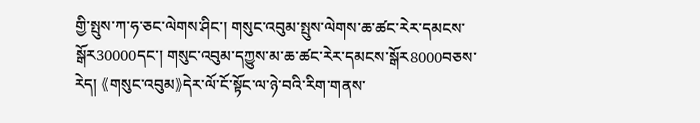གྱི་སྤུས་ཀ་ཧ་ཅང་ལེགས་ཤིང་། གསུང་འབུམ་སྤུས་ལེགས་ཆ་ཚང་རེར་དམངས་སྒོར30000དང་། གསུང་འབུམ་དཀྱུས་མ་ཆ་ཚང་རེར་དམངས་སྒོར8000བཅས་རེད། 《གསུང་འབུམ》དེར་ལོ་ངོ་སྟོང་ལ་ཉེ་བའི་རིག་གནས་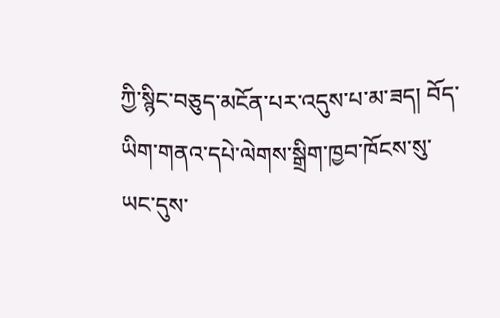ཀྱི་སྙིང་བཅུད་མངོན་པར་འདུས་པ་མ་ཟད། བོད་ཡིག་གནའ་དཔེ་ལེགས་སྒྲིག་ཁྱབ་ཁོངས་སུ་ཡང་དུས་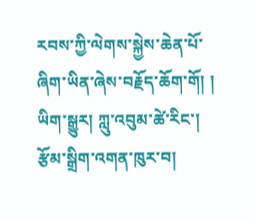རབས་ཀྱི་ལེགས་སྐྱེས་ཆེན་པོ་ཞིག་ཡིན་ཞེས་བརྗོད་ཆོག་གོ། །
ཡིག་སྒྱུར། ཀླུ་འབུམ་ཚེ་རིང་།
རྩོམ་སྒྲིག་འགན་ཁུར་བ།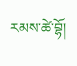རམས་ཚེ་བྷོ།